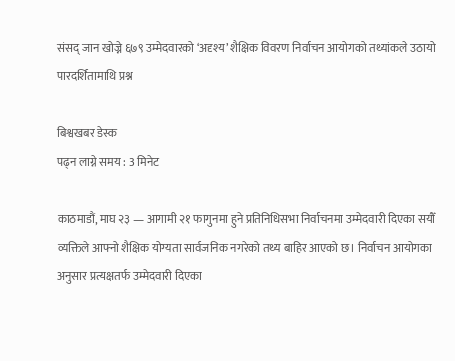संसद् जान खोज्ने ६७९ उम्मेदवारको ‘अदृश्य’ शैक्षिक विवरण निर्वाचन आयोगको तथ्यांकले उठायो पारदर्शितामाथि प्रश्न

बिश्वखबर डेस्क
पढ्न लाग्ने समय : 3 मिनेट

काठमाडौं, माघ २३ — आगामी २१ फागुनमा हुने प्रतिनिधिसभा निर्वाचनमा उम्मेदवारी दिएका सयौँ व्यक्तिले आफ्नो शैक्षिक योग्यता सार्वजनिक नगरेको तथ्य बाहिर आएको छ। निर्वाचन आयोगका अनुसार प्रत्यक्षतर्फ उम्मेदवारी दिएका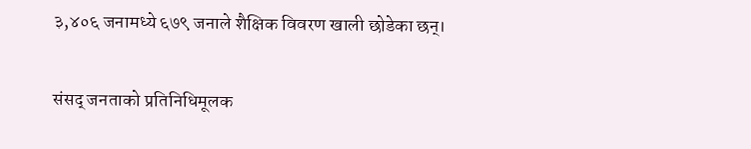३,४०६ जनामध्ये ६७९ जनाले शैक्षिक विवरण खाली छोडेका छन्।

संसद् जनताको प्रतिनिधिमूलक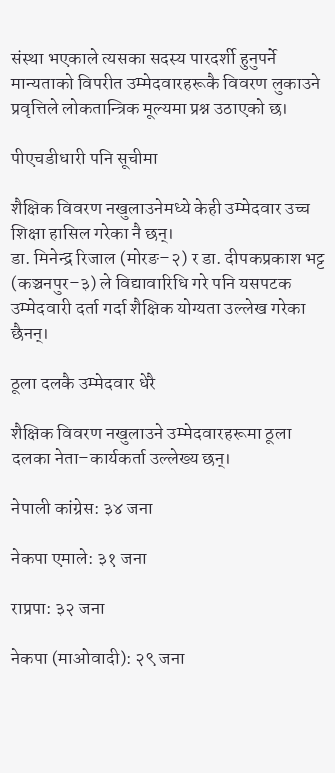संस्था भएकाले त्यसका सदस्य पारदर्शी हुनुपर्ने मान्यताको विपरीत उम्मेदवारहरूकै विवरण लुकाउने प्रवृत्तिले लोकतान्त्रिक मूल्यमा प्रश्न उठाएको छ।

पीएचडीधारी पनि सूचीमा

शैक्षिक विवरण नखुलाउनेमध्ये केही उम्मेदवार उच्च शिक्षा हासिल गरेका नै छन्।
डा. मिनेन्द्र रिजाल (मोरङ–२) र डा. दीपकप्रकाश भट्ट (कञ्चनपुर–३) ले विद्यावारिधि गरे पनि यसपटक उम्मेदवारी दर्ता गर्दा शैक्षिक योग्यता उल्लेख गरेका छैनन्।

ठूला दलकै उम्मेदवार धेरै

शैक्षिक विवरण नखुलाउने उम्मेदवारहरूमा ठूला दलका नेता–कार्यकर्ता उल्लेख्य छन्।

नेपाली कांग्रेस: ३४ जना

नेकपा एमाले: ३१ जना

राप्रपा: ३२ जना

नेकपा (माओवादी): २९ जना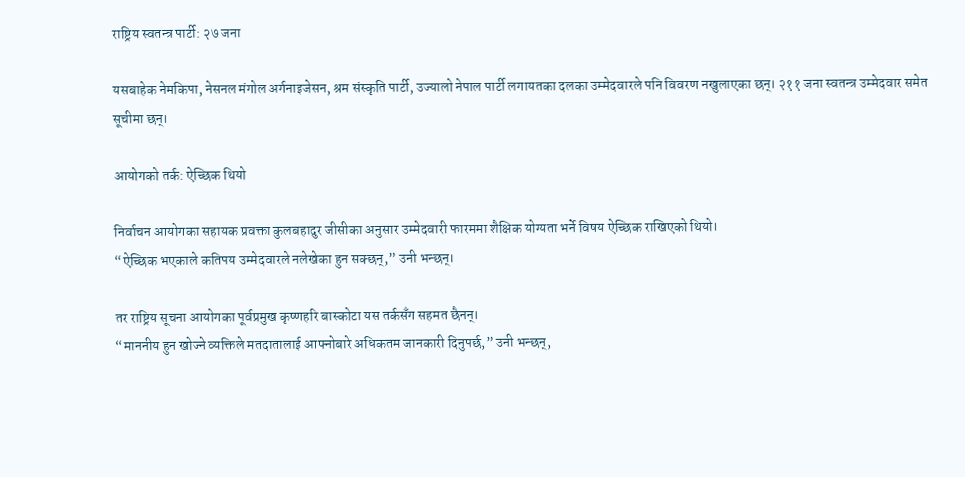राष्ट्रिय स्वतन्त्र पार्टी: २७ जना

यसबाहेक नेमकिपा, नेसनल मंगोल अर्गनाइजेसन, श्रम संस्कृति पार्टी, उज्यालो नेपाल पार्टी लगायतका दलका उम्मेदवारले पनि विवरण नखुलाएका छन्। २११ जना स्वतन्त्र उम्मेदवार समेत सूचीमा छन्।

आयोगको तर्क: ऐच्छिक थियो

निर्वाचन आयोगका सहायक प्रवक्ता कुलबहादुर जीसीका अनुसार उम्मेदवारी फारममा शैक्षिक योग्यता भर्ने विषय ऐच्छिक राखिएको थियो।
“ऐच्छिक भएकाले कतिपय उम्मेदवारले नलेखेका हुन सक्छन्,” उनी भन्छन्।

तर राष्ट्रिय सूचना आयोगका पूर्वप्रमुख कृष्णहरि बास्कोटा यस तर्कसँग सहमत छैनन्।
“माननीय हुन खोज्ने व्यक्तिले मतदातालाई आफ्नोबारे अधिकतम जानकारी दिनुपर्छ,” उनी भन्छन्,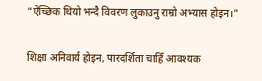“ऐच्छिक थियो भन्दै विवरण लुकाउनु राम्रो अभ्यास होइन।”

शिक्षा अनिवार्य होइन, पारदर्शिता चाहिँ आवश्यक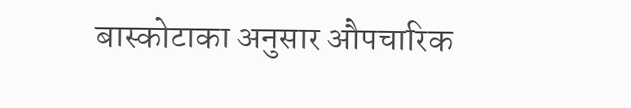बास्कोटाका अनुसार औपचारिक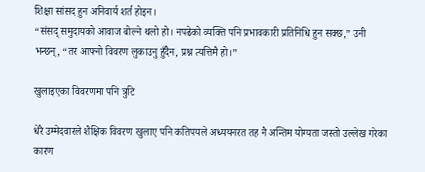शिक्षा सांसद हुन अनिवार्य शर्त होइन।
“संसद् समुदायको आवाज बोल्ने थलो हो। नपढेको व्यक्ति पनि प्रभावकारी प्रतिनिधि हुन सक्छ,” उनी भन्छन्, “तर आफ्नो विवरण लुकाउनु हुँदैन, प्रश्न त्यत्तिमै हो।”

खुलाइएका विवरणमा पनि त्रुटि

धेरै उम्मेदवारले शैक्षिक विवरण खुलाए पनि कतिपयले अध्ययनरत तह नै अन्तिम योग्यता जस्तो उल्लेख गरेका कारण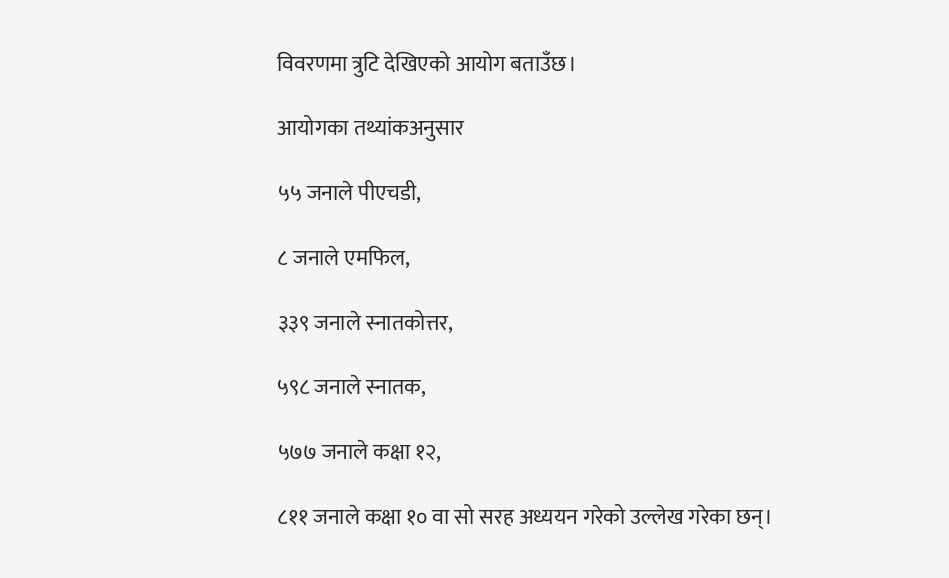विवरणमा त्रुटि देखिएको आयोग बताउँछ।

आयोगका तथ्यांकअनुसार

५५ जनाले पीएचडी,

८ जनाले एमफिल,

३३९ जनाले स्नातकोत्तर,

५९८ जनाले स्नातक,

५७७ जनाले कक्षा १२,

८११ जनाले कक्षा १० वा सो सरह अध्ययन गरेको उल्लेख गरेका छन्।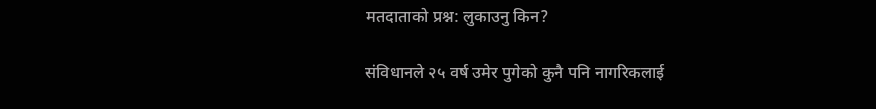मतदाताको प्रश्न: लुकाउनु किन?

संविधानले २५ वर्ष उमेर पुगेको कुनै पनि नागरिकलाई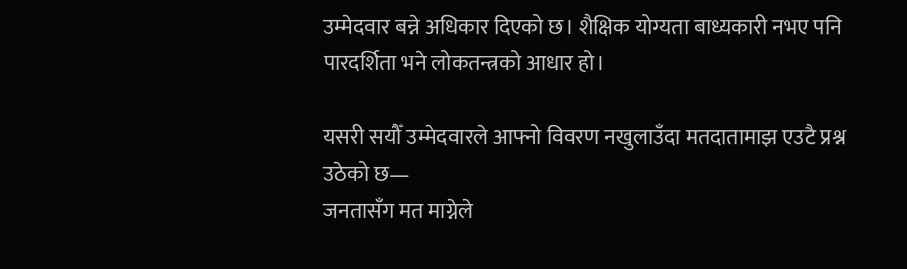उम्मेदवार बन्ने अधिकार दिएको छ। शैक्षिक योग्यता बाध्यकारी नभए पनि पारदर्शिता भने लोकतन्त्रको आधार हो।

यसरी सयौँ उम्मेदवारले आफ्नो विवरण नखुलाउँदा मतदातामाझ एउटै प्रश्न उठेको छ—
जनतासँग मत माग्नेले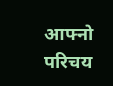आफ्नो परिचय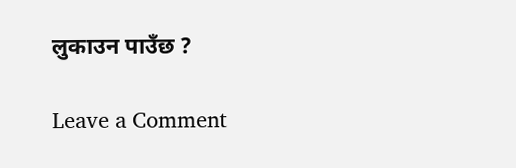लुकाउन पाउँछ ?

Leave a Comment